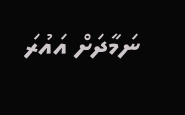ނަމާދަށް އައުރަ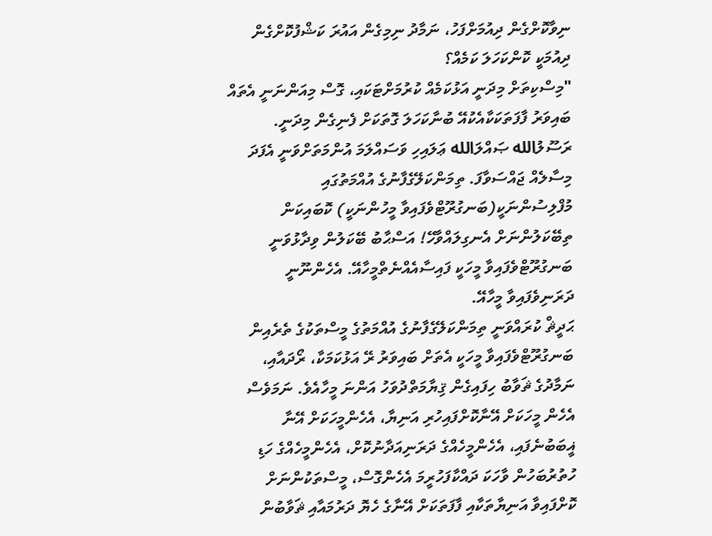ނިވާކޮށްގެން ދިއުމަށްފަހު، ނަމާދު ނިމިގެން އައުރަ ކަޝްފުކޮށްގެން ދިއުމަކީ ކޮންކަހަލަ ކަމެއް؟
"މިސްކިތަށް މިދަނީ އަޅުކަމެއް ކުރުމަށްޓަކައި، ގޮސް މިއަންނަނީ އެތައް ބައިވަރު ފާފަތަކަކާއެކުއޭ ބުނާކަހަލަ ގޮތަކަށް ފެނިގެން މިދަނީ. ރަސޫލުالله ޞައްލަالله ޢަލައިހި ވަސައްލަމަ އުންމަތަށްވަނީ އެފަދަ މިސާލެއް ޖައްސަވާފަ. ތިމަންކަލޭގެފާނުގެ އުއްމަތުގައި މުފްލިސުންނަކީ(ބަނގުރޫޓްވެފައިވާ މީހުންނަކީ) ކޮބައިކަން ތިބޭކަލުންނަށް އެނގިލައްވާހޭ! އަސްޙާބު ބޭކަލުން ވިދާޅުވަނީ ބަނގުރޫޓްވެފައިވާ މީހަކީ ފައިސާއެއްނެތްމީހާއޭ. އެހެންނޫނީ ދަރަނިވެފައިވާ މީހާއޭ.
ޙަދީޘް ކުރައްވަނީ ތިމަންކަލޭގެފާނުގެ އުއްމަތުގެ މީސްތަކުގެ ތެރެއިން ބަނގުރޫޓްވެފައިވާ މީހަކީ އެތަށް ބައިވަރު ރޭ އަޅުކަމަކާ، ރޯދައާއި، ނަމާދުގެ ޘަވާބު ހިފައިގެން ޤިޔާމަތްދުވަހު އަންނަ މީހާއެވެ. ނަމަވެސް އެހެން މީހަކަށް އޭނާކޮށްފައިހުރި އަނިޔާ، އެހެންމީހަކަށް އޭނާ ޣީބަބުނެފައި، އެހެންމީހެއްގެ ދަރަނިއަދާނުކޮށް، އެހެންމީހެއްގެ ހަޑި ހުތުރުބަހުން ވާހަކަ ދައްކާފަހުރީމަ އެހެންގޮސް، މީސްތަކުންނަށް ކޮށްފައިވާ އަނިޔާތަކާއި ފާފަތަކަށް އޭނާގެ ހެޔޮ ދަރުމައާއި ޘަވާބުން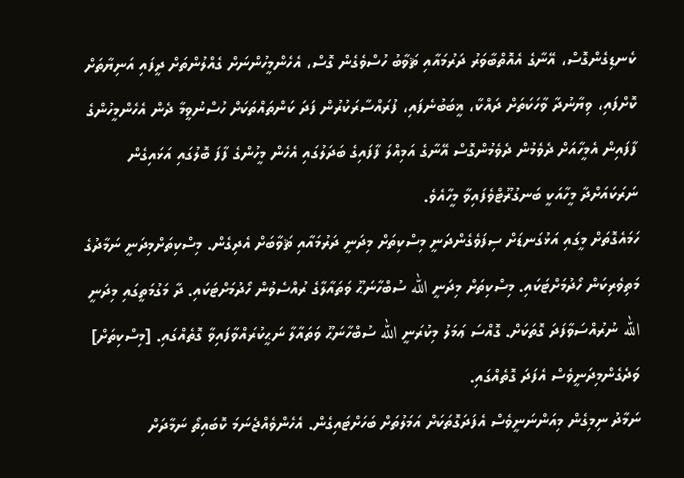ކެނޑިގެންގޮސް، އޭނާގެ އެއޮތްބާވަރު ދަރުމައާއި ޘަވާބު ހުސްވެގެން ގޮސް، އެހެންމީހުންނަށް ގެއްލުންތަށް ދީފައި އަނިޔާތަށް ކޮށްފައި، ވިޔާނުދާ ވާހަކަތަށް ދައްކާ، ޣީބަބުނެފައި، ފުރައްސާރަކުރުން ފަދަ ކަންތައްތަކަށް ހުސްނުވީމާ ދެން އެހެންމީހުންގެ ފާފައިން އެމީހާއަށް ދެވެމުން ދެވެމުންގޮސް އޭނާގެ އަމިއްލަ ފާފައިގެ ބަދަލުގައި އެހެން މީހުންގެ ފާފަ ބޮލުގައި އަޅައިގެން ނަރަކައަށްދާ މީހާއަކީ ބަނގުރޫޓްވެފައިވާ މީހާއެވެ.
ހަމައެގޮތަށް މީގައި އަޅުގަނޑަށް ސިފަވެގެންދަނީ މިސްކިތަށް މިދަނީ ދަރުމައާއި ޘަވާބަށް އެދިގެން. މިސްކިތަށްމިދަނީ ނަމާދުގެ މަތިވެރިކަން ހޯދުމަށްޓަކައި. މިސްކިތަށް މިދަނީ الله ސުބްހާނަޙޫ ވަތައާލާގެ ރުއްސެވުން ހޯދުމަށްޓަކައި. ދާ މަގުމަތީގައި މިދަނީ الله ނުރުއްސަވާފަދަ ގޮތަކަށް. ގޮއްސަ ޢަމަލު މިކުރަނީ الله ސުބްހާނަޙޫ ވަތައާލާ ނަޙީކުރައްވާފައިވާ ގޮތެއްގައި. [މިސްކިތަށް] ވަދެގެންމިދަނީވެސް އެފަދަ ގޮތެއްގައި.
ނަމާދު ނިމިގެން މިއަންނަނީވެސް އެފަދަގޮތަކަށް އަމަލުތަށް ބަހަށްޓައިގެން. އެހެންވެއްޖެނަމަ ކޮބައިތޯ ނަމާދަށް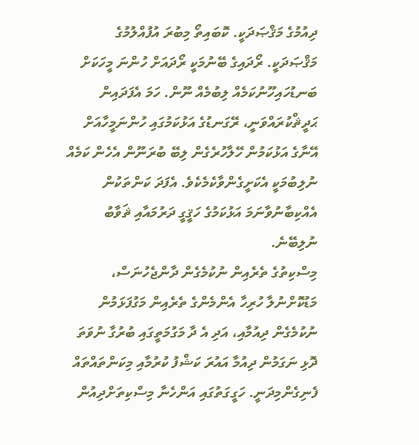ދިއުމުގެ މަޤްޞަދަކީ. ކޮބައިތޯ މިބުރަ އުފުއްލުމުގެ މަޤްޞަދަކީ. ރޯދައިގެ ބޭނުމަކީ ރޯދައަށް ހުންނަ މީހަކަށް ބަނޑުހައިހޫނުކަމެއް ލިބުމެއް ނޫން. ހަމަ އެފަދައިން ޙަދީޘްކުރައްވަނީ، ރޭގަނޑުގެ އަޅުކަމުގައި ހުންނަމީހާއަށް އޭނާގެ އަޅުކަމުން ހޭލާހުރެގެން ލިބޭ ބުރަނޫން އެހެން ކަމެއް ނުލިބުމަކީ އެކަށީގެންވާކެމެކެވެ. އެފަދަ ކަންތަކުން އެއްކިބާނުވާނަމަ އަޅުކަމުގެ ހަޤީގީ ދަރުމައާއި ޘަވާބު ނުލިބޭނެ.
މިސްކިތުގެ ތެރެއިން ނުކުމެގެން ދާންޖެހުނަސް، މަޑުކޮށްނުލާ ހުރިހާ އެންމެންގެ ތެރެއިން މަގުފަޅަމުން ނުކުމެގެން ދިއުމާއި، އަދި އެ ދާ މަގުމަތީގައި ބުރުގާ ނުވަތަ ދޮޅި ނަގަމުން ދިއުމާ އައުރަ ކަޝްފު ކުރުމާއި މިކަންތައްތައް ފެނިގެންމިދަނީ. ހަގީގަތުގައި އަންހެނާ މިސްކިތަށްދިއުން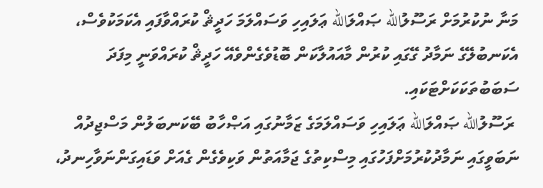މަނާ ނުކުރުމަށް ރަސޫލުالله ޞައްލަالله ޢަލައިހި ވަސައްލަމަ ހަދީޘް ކުރައްވާފައި އެކަމަކުވެސް، އެކަނބުލޭގެ ނަމާދު ގޭގައި ކުރުން މާއައުލާކަން ބޮޑުވެގެންވެއޭ ހަދީޘް ކުރައްވަނީ މިފަދަ ސަބަބުތަކަކަށްޓަކައި.
 ރަސޫލުالله ޞައްލަالله ޢަލައިހި ވަސައްލަމަގެ ޒަމާނުގައި އަޞްހާބު ބޭކަނބަލުން މަސްޖިދުއް ނަބަވީގައި ނަމާދުކުރުމަށްފަހުގައި މިސްކިތުގެ ޖަމާއަތުން ވަކިވެގެން ގެއަށް ވަޑައިގަންނަވާހިނދު،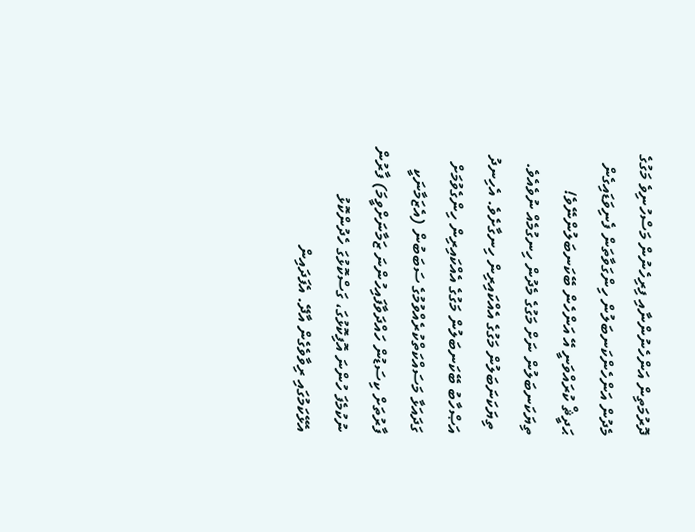ދޮރުމަތިން އަންހެނުންނާއި ފިރިހެނުން މަސްހުނިވެ މަގުގެ މެދުން އަންހެންކަނބަލުން ހިންގަވާތަން ފެނިވަޑައިގެން ޙަދީޘް ކުރައްވަނީ އޭ އަންހެން ބޭކަނބަލުންނޭވެ! ތިޔަކަނބަލުން ނަށް މަގުގެ މެދުން ހިނގުމެއް ނުވެއެވެ.
 ތިޔަކަނަބަލުން މަގުގެ އެއްކައިރިން ހިނގާށެވެ. އެހިނދު އަޞްހާބު ބޭކަނބަލުން މަގުގެ އެއްކައިރިން ހިންގެވުމަށް ގަދައަޅާ މަސައްކަތްކުރެއްވުމުގެ ސަބަބުން (އެޒަމާނަކީ ފާރުތަށް ކިސަޑުން ހައްދަވާފައިހުންނަ ޒަމާނަށްވީމަ) ފާރުން ނުކުމެފަ ހުންނަ އޮފިކޮޅުގަ، ގަސްކޮޅުގަ ހެދުންކޮޅު އެޅޭކަމުގައި ރިވާވެގެން އާދޭ. އެފަދައިން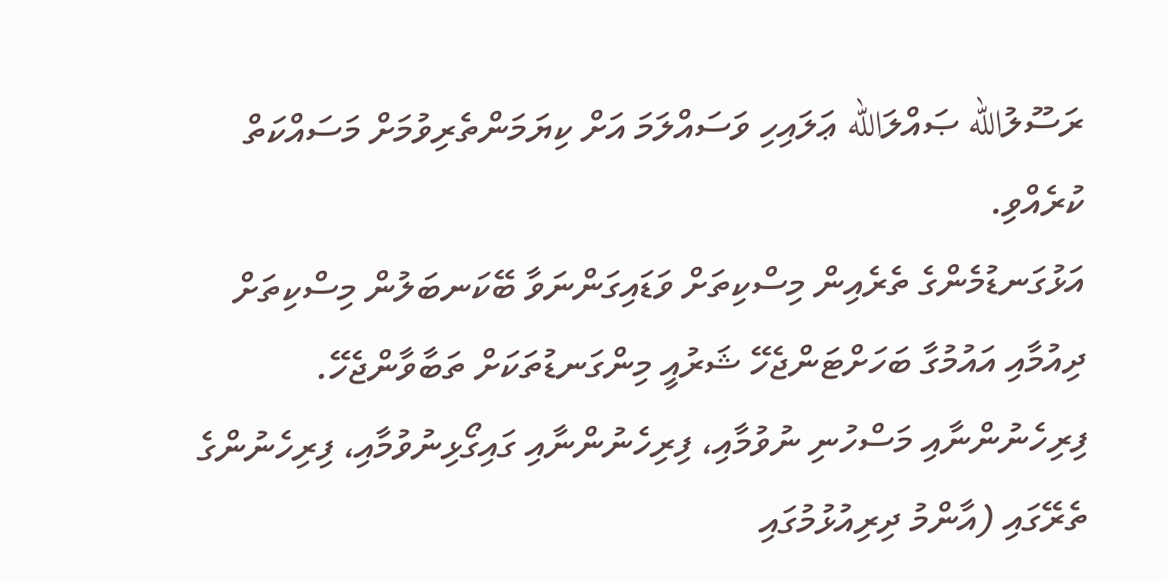ރަސޫލުالله ޞައްލަالله ޢަލައިހި ވަސައްލަމަ އަށް ކިޔަމަންތެރިވުމަށް މަސައްކަތް ކުރެއްވި.
އަޅުގަނޑުމެންގެ ތެރެއިން މިސްކިތަށް ވަޑައިގަންނަވާ ބޭކަނބަލުން މިސްކިތަށް ދިއުމާއި އައުމުގާ ބަހަށްޓަންޖެހޭ ޝަރުއީ މިންގަނޑުތަކަށް ތަބާވާންޖެހޭ. ފިރިހެނުންނާއި މަސްހުނި ނުވުމާއި، ފިރިހެނުންނާއި ގައިގޯޅިނުވުމާއި، ފިރިހެނުންގެ ތެރޭގައި (އާންމު ދިރިއުޅުމުގައި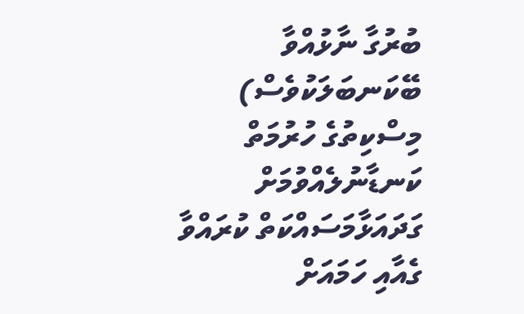ބުރުގާ ނާޅުއްވާ ބޭކަނބަލަކުވެސް) މިސްކިތުގެ ހުރުމަތް ކަނޑާނުލެއްވުމަށް ގަދައަޅާމަސައްކަތް ކުރައްވާ ގެއާއި ހަމައަށް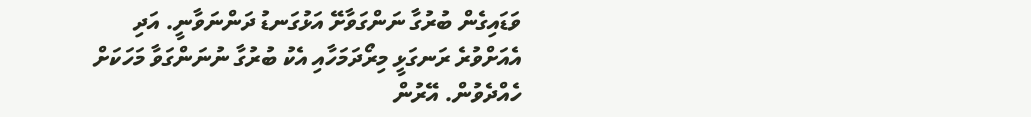ވަޑައިގެން ބުރުގާ ނަންގަވާށޭ އަޅުގަނޑު ދަންނަވާނީ. އަދި އެއަށްވުރެ ރަނގަޅީ މިރޯދަމަހާއި އެކު ބުރުގާ ނުނަންގަވާ މަހަކަށް ހެއްދެވުން. އޭރުން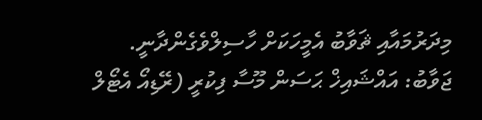މިދަރުމައާއި ޘަވާބު އެމީހަކަށް ހާސިލްވެގެންދާނީ.
ޖަވާބު: އައްޝައިޚް ޙަސަން މޫސާ ފިކުރީ (ރޭޑިއޯ އެޓޯލް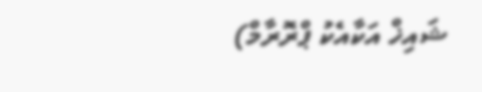ޝައިޚް އަކާއެކު ޕްރޮރާމް)